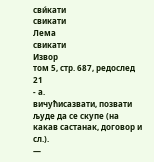сви́кати
свикати
Лема
свикати
Извор
том 5, стр. 687, редослед 21
- а.
вичућисазвати, позвати људе да се скупе (на какав састанак, договор и сл.).
—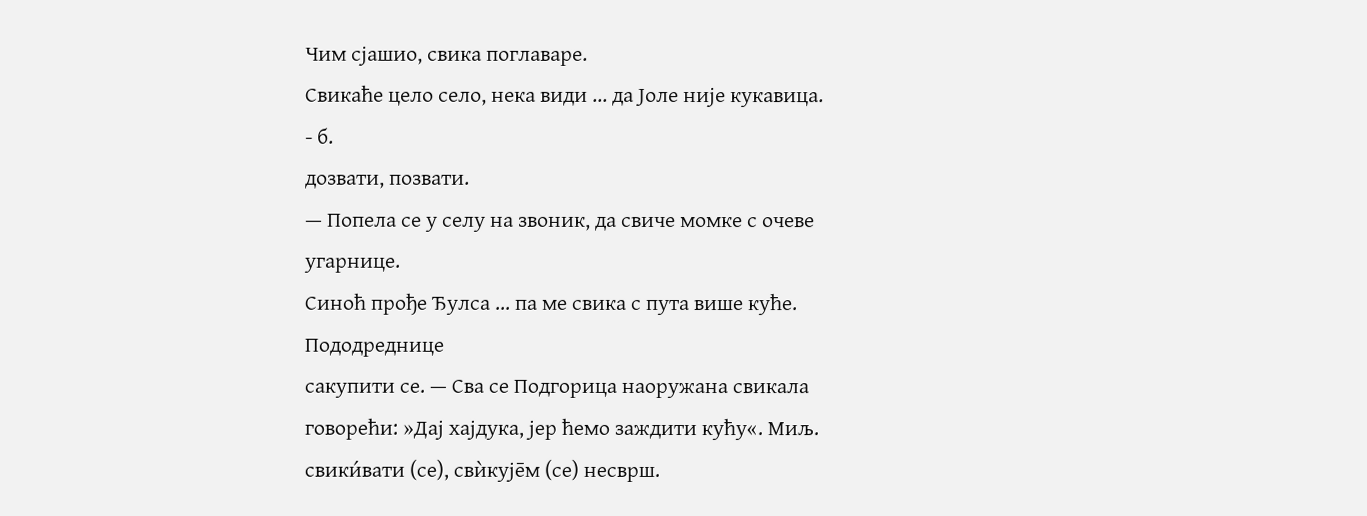Чим сјашио, свика поглаваре.
Свикаће цело село, нека види ... да Јоле није кукавица.
- б.
дозвати, позвати.
— Попела се у селу на звоник, да свиче момке с очеве угарнице.
Синоћ прође Ђулса ... па ме свика с пута више куће.
Пододреднице
сакупити се. — Сва се Подгорица наоружана свикала говорећи: »Дај хајдука, јер ћемо заждити кућу«. Миљ. свики́вати (се), свѝкује̄м (се) несврш.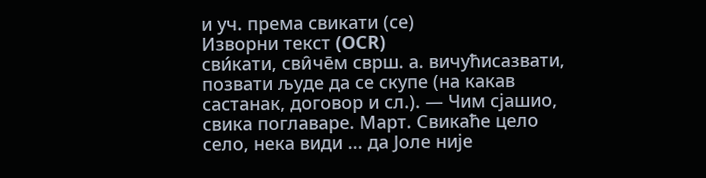и уч. према свикати (се)
Изворни текст (OCR)
сви́кати, сви̑че̄м сврш. а. вичућисазвати, позвати људе да се скупе (на какав састанак, договор и сл.). — Чим сјашио, свика поглаваре. Март. Свикаће цело село, нека види ... да Јоле није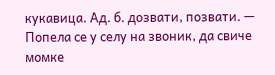кукавица. Ад. б. дозвати, позвати. — Попела се у селу на звоник, да свиче момке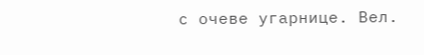с очеве угарнице. Вел.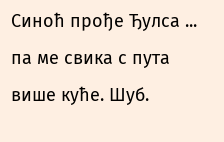Синоћ прође Ђулса ... па ме свика с пута више куће. Шуб.